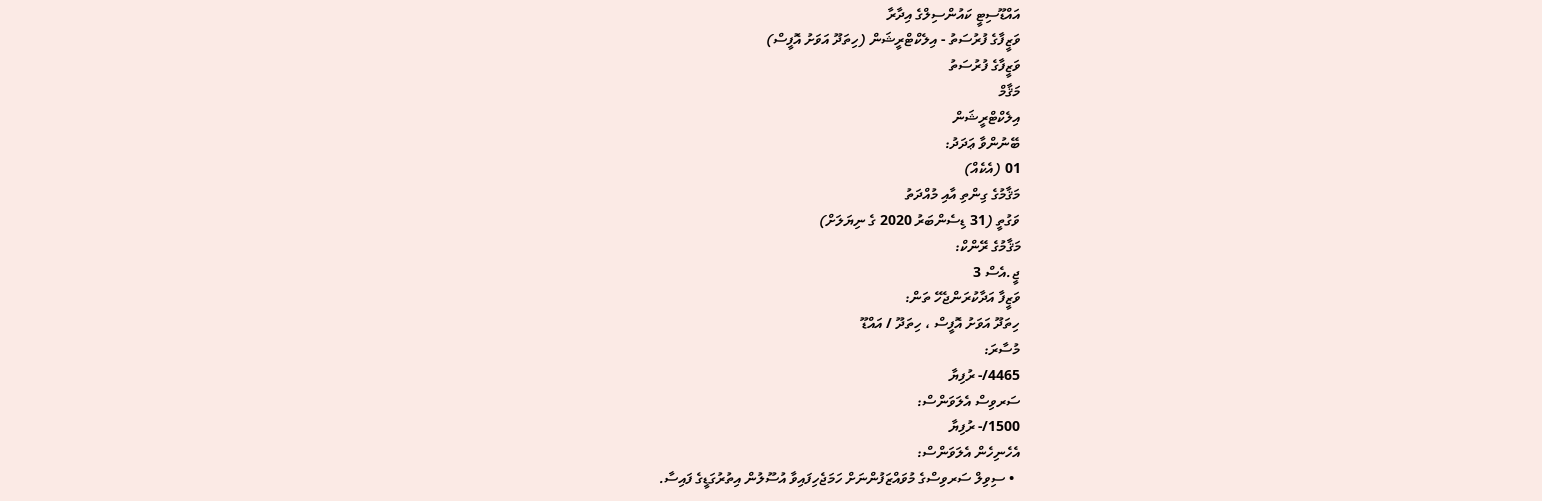އައްޑޫސިޓީ ކައުންސިލްގެ އިދާރާ
ވަޒީފާގެ ފުރުސަތު - އިލެކްޓްރީޝަން (ހިތަދޫ އަވަށު އޮފީސް)
ވަޒީފާގެ ފުރުސަތު
މަޤާމް
އިލެކްޓްރީޝަން
ބޭނުންވާ ޢަދަދު:
01 (އެކެއް)
މަޤާމުގެ ގިންތި އާއި މުއްދަތު
ވަގުތީ (31 ޑިސެންބަރު 2020 ގެ ނިޔަލަށް)
މަޤާމުގެ ރޭންކް:
ޖީ.އެސް 3
ވަޒީފާ އަދާކުރަންޖެހޭ ތަން:
ހިތަދޫ އަވަށު އޮފީސް ، ހިތަދޫ / އައްޑޫ
މުސާރަ:
4465/- ރުފިޔާ
ސަރވިސް އެލަވަންސް:
1500/- ރުފިޔާ
އެހެނިހެން އެލަވަންސް:
  • ސިވިލް ސަރވިސްގެ މުވައްޒަފުންނަށް ހަމަޖެހިފައިވާ އުސޫލުން އިތުރުގަޑީގެ ފައިސާ.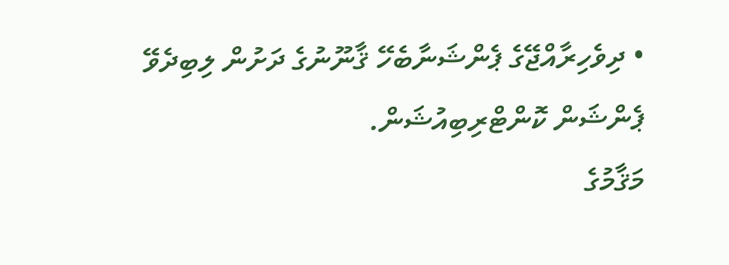• ދިވެހިރާއްޖޭގެ ޕެންޝަނާބެހޭ ޤާނޫނުގެ ދަށުން ލިބިދެވޭ ޕެންޝަން ކޮންޓްރިބިއުޝަން.
މަޤާމުގެ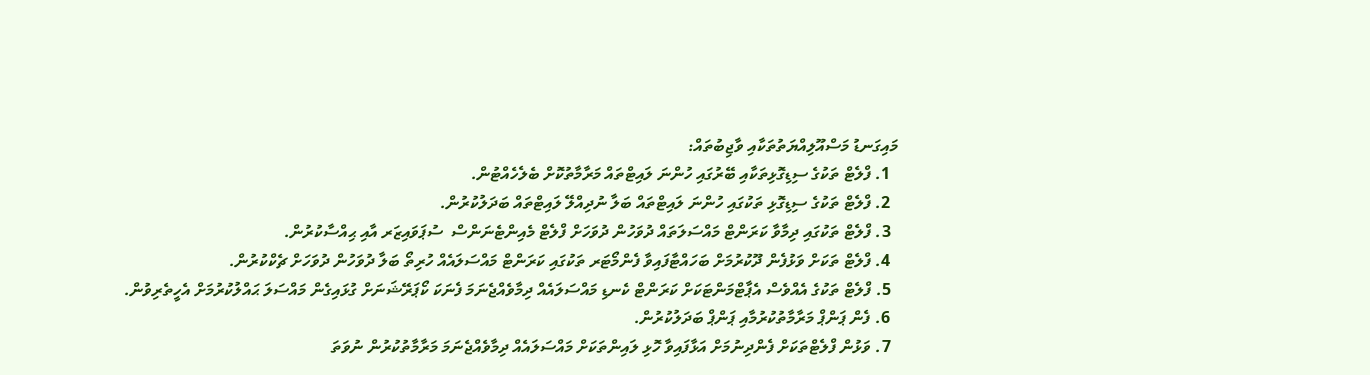މައިގަނޑު މަސްއޫލިއްޔަތުތަކާއި ވާޖިބުތައް:
  1. ފްލެޓް ތަކުގެ ސިޑިގޮޅިތަކާއި ބޭރުގައި ހުންނަ ލައިޓްތައް މަރާމާތުކޮށް ބެލެހެއްޓުން.
  2. ފްލެޓް ތަކުގެ ސިޑިގޮޅި ތަކުގައި ހުންނަ ލައިޓްތައް ބަލާ ނުދިއްލޭ ލައިޓްތައް ބަދަލުކުރުން.
  3. ފްލެޓް ތަކުގައި ދިމާވާ ކަރަންޓް މައްސަލަތައް ދުވަހުން ދުވަހަށް ފްލެޓް މެއިންޓެނަންސް  ސުޕަވައިޒަރ އާއި ޙިއްސާކުރުން.
  4. ފްލެޓް ތަކަށް ވަޅުފެން ދޫކުރުމަށް ބަހައްޓާފައިވާ ފެންމޯޓަރ ތަކުގައި ކަރަންޓް މައްސަލައެއް ހުރިތޯ ބަލާ ދުވަހުން ދުވަހަށް ޗެކްކުރުން.
  5. ފްލެޓް ތަކުގެ އެއްވެސް އެޕާޓްމަންޓަކަށް ކަރަންޓް ކެނޑި މައްސަލައެއް ދިމާވެއްޖެނަމަ ފެނަކަ ކޯޕަރޭޝަނަށް ގުޅައިގެން މައްސަލަ ޙައްލުކުރުމަށް އެހީތެރިވުން.
  6. ފެން ޕަންޕް މަރާމާތުކުރުމާއި ޕަންޕް ބަދަލުކުރުން.
  7. ވަޅުން ފްލެޓްތަކަށް ފެންދިނުމަށް އަޅާފައިވާ ހޮޅި ލައިންތަކަށް މައްސަލައެއް ދިމާވެއްޖެނަމަ މަރާމާތުކުރުން ނުވަތަ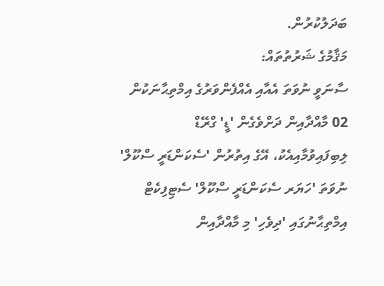ބަދަލުކުރުން.
މަޤާމުގެ ޝަރުތުތައް:
ސާނަވީ ނުވަތަ އެއާއި އެއްފެންވަރުގެ އިމްތިޙާނަކުން 02 މާއްދާއިން ދަށްވެގެން 'ޑީ' ގްރޭޑް ލިބިފައިވުމާއިއެކު، އޭގެ އިތުރުން 'ސެކަންޑަރީ ސްކޫލް' ނުވަތަ 'ހަޔަރ ސެކަންޑަރީ ސްކޫލް' ސެޓިފިކެޓް އިމްތިޙާނުގައި 'ދިވެހި' މި މާއްދާއިން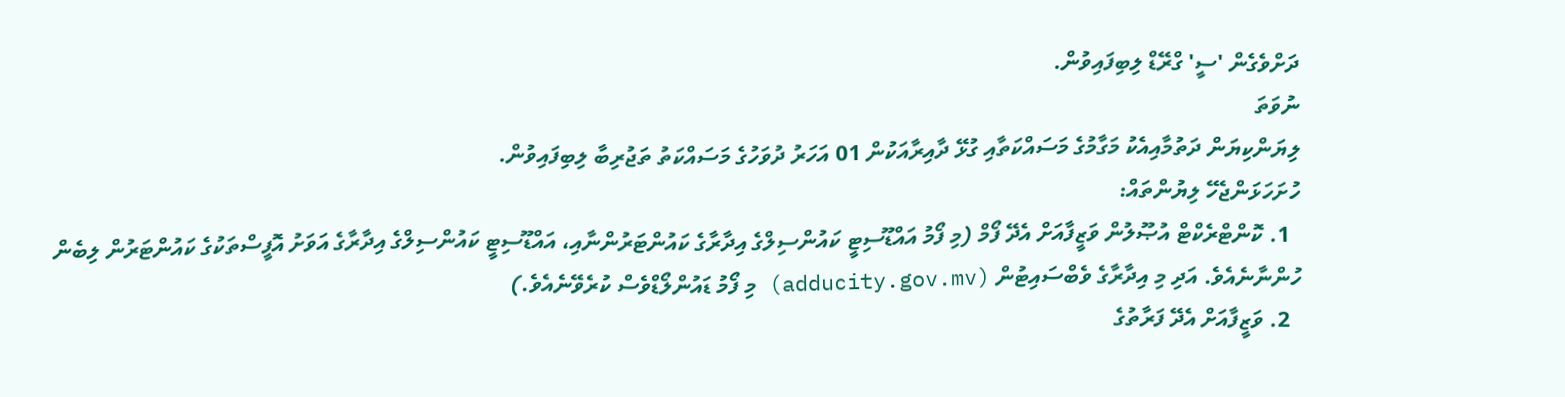ދަށްވެގެން 'ސީ' ގްރޭޑް ލިބިފައިވުން.
ނުވަތަ
ލިޔަންކިޔަން ދަތުމާއިއެކު މަގާމުގެ މަސައްކަތާއި ގުޅޭ ދާއިރާއަކުން 01 އަހަރު ދުވަހުގެ މަސައްކަތު ތަޖުރިބާ ލިބިފައިވުން.
ހުށަހަޅަންޖެހޭ ލިޔުންތައް:
  1. ކޮންޓްރެކްޓް އުޞޫލުން ވަޒީފާއަށް އެދޭ ފޯމް (މި ފޯމު އައްޑޫސިޓީ ކައުންސިލްގެ އިދާރާގެ ކައުންޓަރުންނާއި، އައްޑޫސިޓީ ކައުންސިލްގެ އިދާރާގެ އަވަށު އޮފީސްތަކުގެ ކައުންޓަރުން ލިބެން ހުންނާނެއެވެ. އަދި މި އިދާރާގެ ވެބްސައިޓުން (adducity.gov.mv) މި ފޯމު ޑައުންލޯޑްވެސް ކުރެވޭނެއެވެ.)
  2. ވަޒީފާއަށް އެދޭ ފަރާތުގެ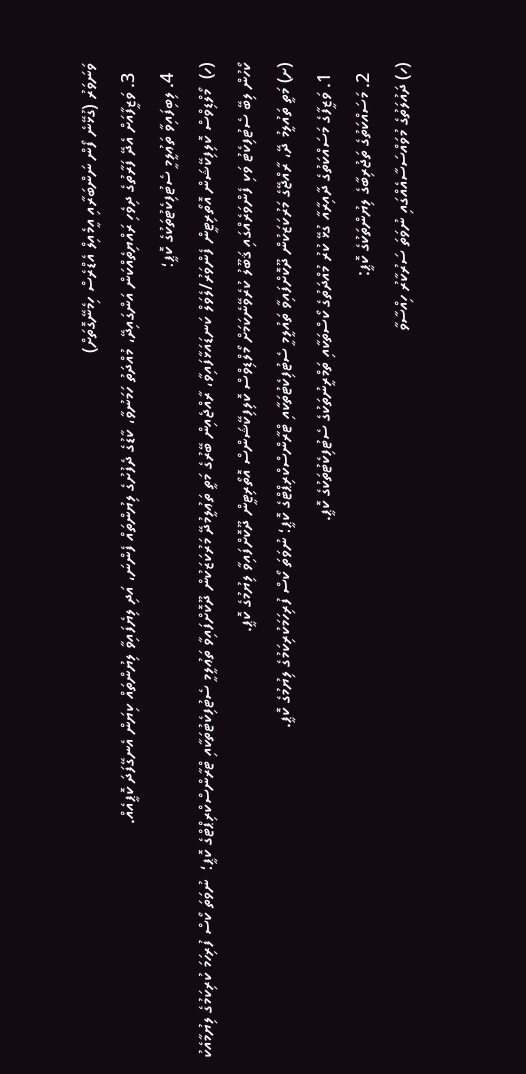ވަނަވަރު (ގުޅޭނެ ފޯން ނަންބަރާއި އީމެއިލް އެޑްރެސް ހިމެނޭގޮތަށް)
  3. ވަޒީފާއަށް އެދޭ ފަރާތުގެ ދިވެހި ރައްޔިތެއްކަން އަންގައިދޭ، މުއްދަތު ހަމަނުވާ، ކާޑުގެ ދެފުށުގެ ލިޔުންތައް ފެންނަ، އަދި ލިޔެފައިވާ ލިޔުންތައް ކިޔަން އެނގޭފަދަ ކޮޕީއެއް.
  4. ލިބިފައިވާ ތަޢުލީމީ ސެޓުފިކެޓުތަކުގެ ކޮޕީ؛
(ހ)  މޯލްޑިވްސް ކޮލިފިކޭޝަން އޮތޯރިޓީން ފެންވަރު/ލެވަލް ކަނޑައަޅާފައިވާ، ރާއްޖެއިން ބޭރުގެ މަތީ ތަޢުލީމުދޭ މަރުކަޒަކުން ދޫކޮށްފައިވާ ތަޢުލީމީ ސެޓުފިކެޓުތަކާއި ޓްރާންސްކްރިޕްޓްގެ ކޮޕީ؛  ނުވަތަ ކޯސް ފުރިހަމަ ކުރިކަމުގެ ލިޔުމާއެކު ކޯހުން ލިބޭ ސެޓުފިކެޓު ވަކި ފެންވަރެއްގައި ޤަބޫލު ކުރެވޭނެކަމަށް މޯލްޑިވްސް ކޮލިފިކޭޝަންސް އޮތޯރިޓީން ދޫކޮށްފައިވާ ލިޔުމުގެ ކޮޕީ.
(ށ) މަތީ ތައުލީމު ދޭ، ރާއްޖޭގެ މަރުކަޒަކުން ދޫކޮށްފައިވާ ތައުލީމީ ސެޓުފިކެޓުތަކާއި ޓްރާންސްކްރިޕްޓްގެ ކޮޕީ؛ ނުވަތަ ކޯސް ފުރިހަމަކުރިކަމުގެ ލިޔުމުގެ ކޮޕީ.
  1. ވަޒީފާގެ މަސައްކަތުގެ ދާއިރާއާ ގުޅޭ ކުރު މުއްދަތުގެ ކޯސްތަކާއި ތަމްރީނުތަކުގެ ސެޓުފިކެޓުތަކުގެ ކޮޕީ.
  2. މަސައްކަތުގެ ތަޖުރިބާގެ ލިޔުންތަކުގެ ކޮޕީ:
(ހ) ދައުލަތުގެ މުވައްސަސާއެއްގައި ނުވަތަ ސަރުކާރު ހިއްސާވާ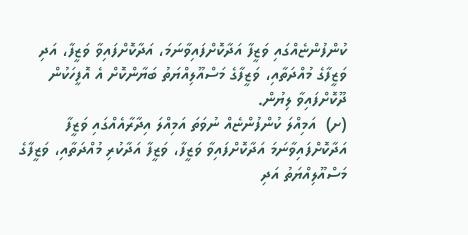ކުންފުންޏެއްގައި ވަޒީފާ އަދާކޮށްފައިވާނަމަ، އަދާކޮށްފައިވާ ވަޒީފާ، އަދި ވަޒީފާގެ މުއްދަތާއި، ވަޒީފާގެ މަސްއޫލިއްޔަތު ބަޔާންކޮށް އެ އޮފީހަކުން ދޫކޮށްފައިވާ ލިޔުން.
(ށ)  އަމިއްލަ ކުންފުންޏެއް ނުވަތަ އަމިއްލަ އިދާރާއެއްގައި ވަޒީފާ އަދާކޮށްފައިވާނަމަ އަދާކޮށްފައިވާ ވަޒީފާ، ވަޒީފާ އަދާކުރި މުއްދަތާއި، ވަޒީފާގެ މަސްއޫލިއްޔަތު އަދި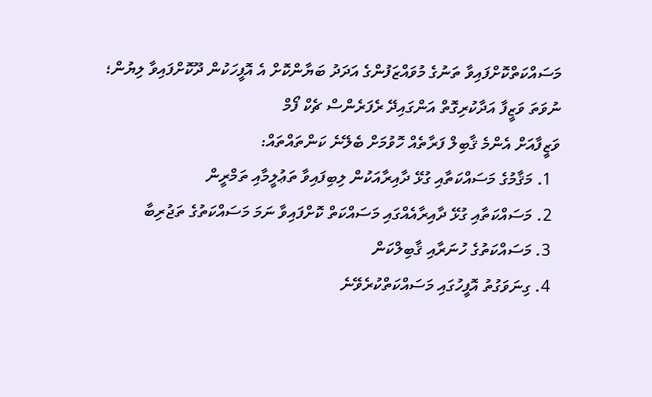މަސައްކަތްކޮށްފައިވާ ތަނުގެ މުވައްޒަފުންގެ އަދަދު ބަޔާންކޮށް އެ އޮފީހަކުން ދޫކޮށްފައިވާ ލިޔުން؛ ނުވަތަ ވަޒީފާ އަދާކުރިގޮތް އަންގައިދޭ ރެފަރެންސް ޗެކް ފޯމް
ވަޒީފާއަށް އެންމެ ޤާބިލް ފަރާތެއް ހޮވުމަށް ބެލޭނެ ކަންތައްތައް:
  1. މަޤާމުގެ މަސައްކަތާއި ގުޅޭ ދާއިރާއަކުން ލިބިފައިވާ ތަޢުލީމާއި ތަމްރީން
  2. މަސައްކަތާއި ގުޅޭ ދާއިރާއެއްގައި މަސައްކަތް ކޮށްފައިވާ ނަމަ މަސައްކަތުގެ ތަޖުރިބާ
  3. މަސައްކަތުގެ ހުނަރާއި ޤާބިލްކަން
  4. ގިނަވަގުތު އޮފީހުގައި މަސައްކަތްކުރެވޭނެ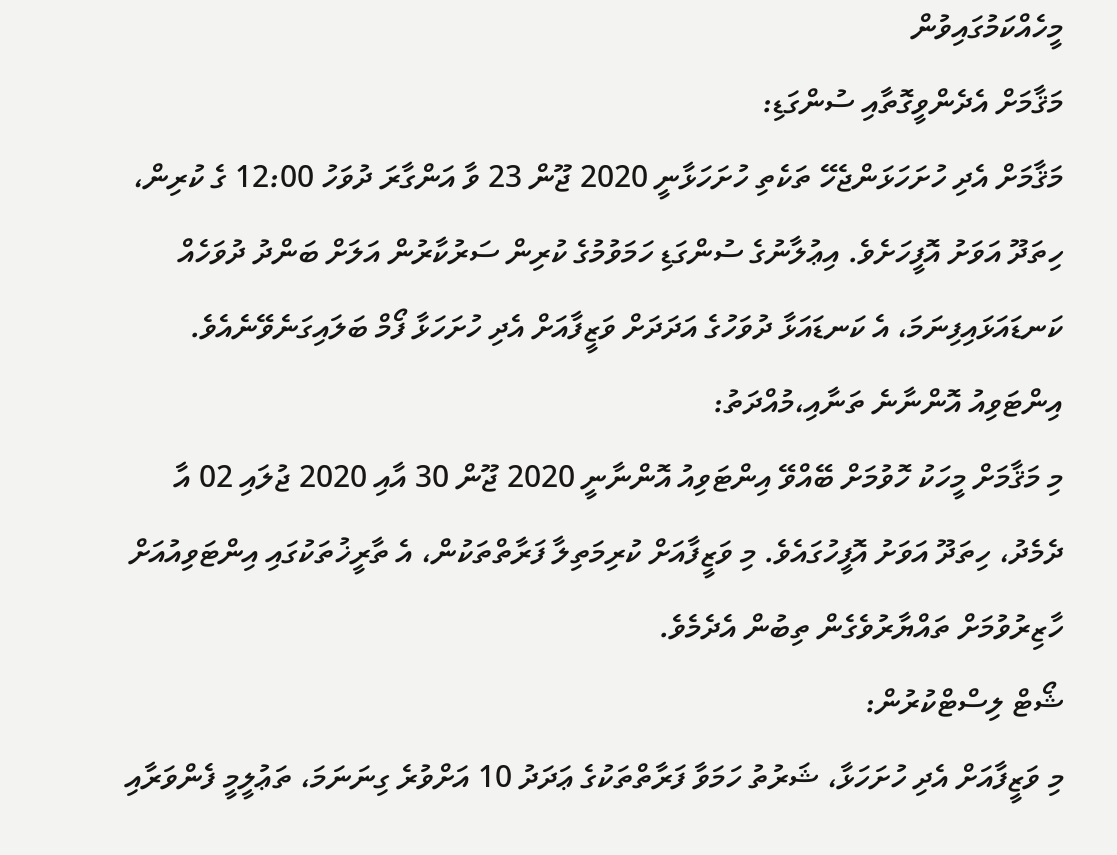މީހެއްކަމުގައިވުން
މަޤާމަށް އެދެންވީގޮތާއި ސުންގަޑި:
މަޤާމަށް އެދި ހުށަހަޅަންޖެހޭ ތަކެތި ހުށަހަޅާނީ 2020 ޖޫން 23 ވާ އަންގާރަ ދުވަހު 12:00 ގެ ކުރިން، ހިތަދޫ އަވަށު އޮފީހަށެވެ. އިޢުލާނުގެ ސުންގަޑި ހަމަވުމުގެ ކުރިން ސަރުކާރުން އަލަށް ބަންދު ދުވަހެއް ކަނޑައަޅައިފިނަމަ، އެ ކަނޑައަޅާ ދުވަހުގެ އަދަދަށް ވަޒީފާއަށް އެދި ހުށަހަޅާ ފޯމް ބަލައިގަނެވޭނެއެވެ.
އިންޓަވިއު އޮންނާނެ ތަނާއި،މުއްދަތު:
މި މަޤާމަށް މީހަކު ހޮވުމަށް ބޭއްވޭ އިންޓަވިއު އޮންނާނީ 2020 ޖޫން 30 އާއި 2020 ޖުލައި 02 އާ ދެމެދު، ހިތަދޫ އަވަށު އޮފީހުގައެވެ. މި ވަޒީފާއަށް ކުރިމަތިލާ ފަރާތްތަކުން، އެ ތާރީޚުތަކުގައި އިންޓަވިއުއަށް ހާޒިރުވުމަށް ތައްޔާރުވެގެން ތިބުން އެދެމެވެ.
ޝޯޓް ލިސްޓްކުރުން:
މި ވަޒީފާއަށް އެދި ހުށަހަޅާ، ޝަރުތު ހަމަވާ ފަރާތްތަކުގެ ޢަދަދު 10 އަށްވުރެ ގިނަނަމަ، ތަޢުލީމީ ފެންވަރާއި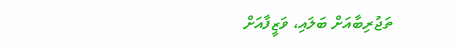ތަޖުރިބާއަށް ބަލައި، ވަޒީފާއަށް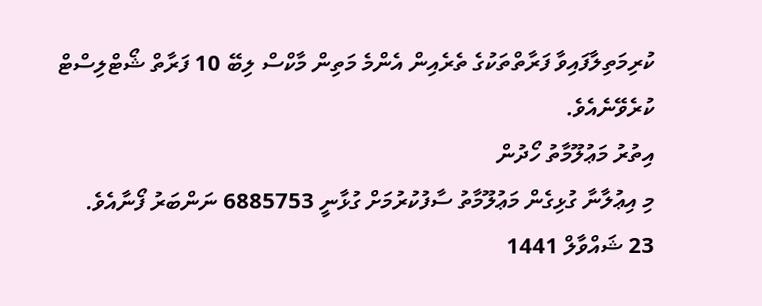ކުރިމަތިލާފައިވާ ފަރާތްތަކުގެ ތެރެއިން އެންމެ މަތިން މާކްސް ލިބޭ 10 ފަރާތް ޝޯޓްލިސްޓް ކުރެވޭނެއެވެ.
އިތުރު މަޢުލޫމާތު ހޯދުން
މި އިޢުލާނާ ގުޅިގެން މަޢުލޫމާތު ސާފުކުރުމަށް ގުޅާނީ 6885753 ނަންބަރު ފޯނާއެވެ.
23 ޝައްވާލް 1441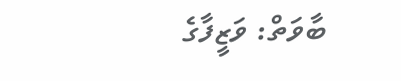ބާވަތް: ވަޒީފާގެ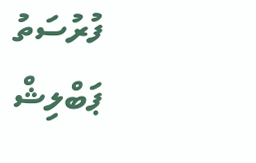ފުރުސަތު
ޕަބްލިޝް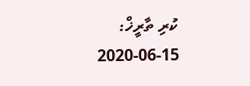ކުރި ތާރީޚް: 15-06-2020